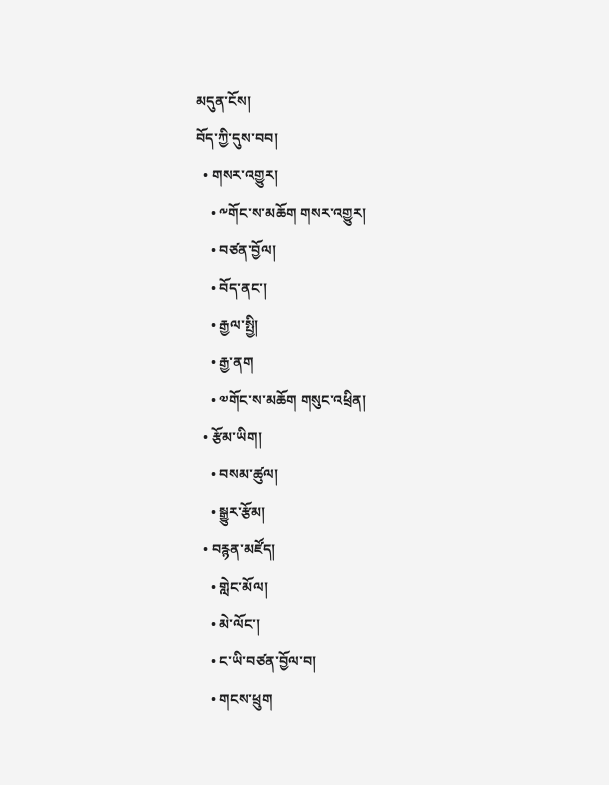མདུན་ངོས།
བོད་ཀྱི་དུས་བབ།
  • གསར་འགྱུར།
    • ༸གོང་ས་མཆོག གསར་འགྱུར།
    • བཙན་བྱོལ།
    • བོད་ནང་།
    • རྒྱལ་སྤྱི།
    • རྒྱ་ནག
    • ༧གོང་ས་མཆོག གསུང་འཕྲིན།
  • རྩོམ་ཡིག།
    • བསམ་ཚུལ།
    • སྒྱུར་རྩོམ།
  • བརྙན་མཛོད།
    • གླེང་མོལ།
    • མེ་ལོང་།
    • ང་ཡི་བཙན་བྱོལ་བ།
    • གངས་ཕྲུག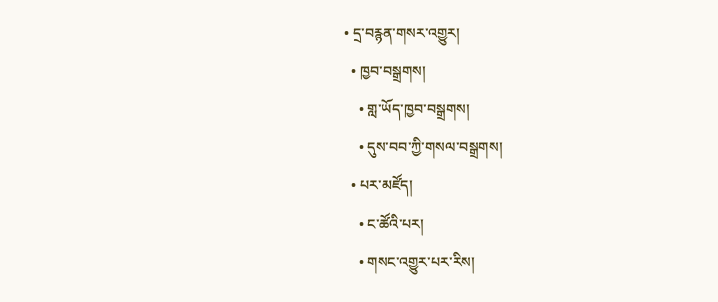• དྲ་བརྙན་གསར་འགྱུར།
  • ཁྱབ་བསྒྲགས།
    • གླ་ཡོད་ཁྱབ་བསྒྲགས།
    • དུས་བབ་ཀྱི་གསལ་བསྒྲགས།
  • པར་མཛོད།
    • ང་ཚོའི་པར།
    • གསང་འགྱུར་པར་རིས།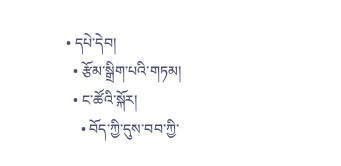• དཔེ་དེབ།
  • རྩོམ་སྒྲིག་པའི་གཏམ།
  • ང་ཚོའི་སྐོར།
    • བོད་ཀྱི་དུས་བབ་ཀྱི་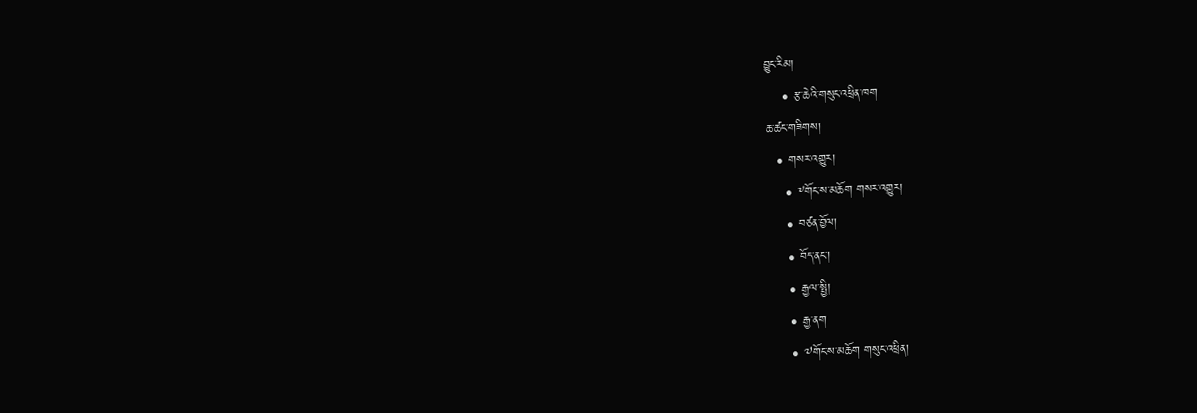བྱུང་རིམ།
    • རྩ་ཆེའི་གསུང་འཕྲིན་ཁག
ཆ་ཚང་གཟིགས།
  • གསར་འགྱུར།
    • ༸གོང་ས་མཆོག གསར་འགྱུར།
    • བཙན་བྱོལ།
    • བོད་ནང་།
    • རྒྱལ་སྤྱི།
    • རྒྱ་ནག
    • ༧གོང་ས་མཆོག གསུང་འཕྲིན།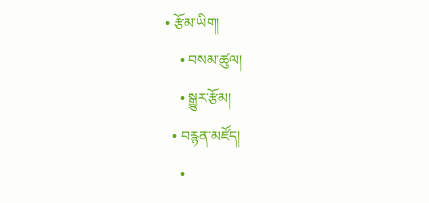• རྩོམ་ཡིག།
    • བསམ་ཚུལ།
    • སྒྱུར་རྩོམ།
  • བརྙན་མཛོད།
    •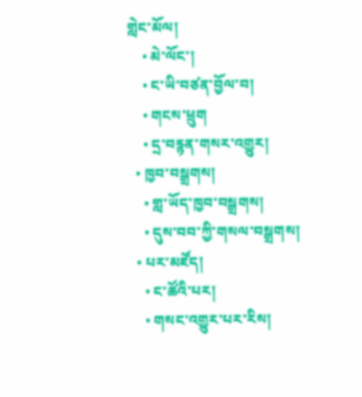གླེང་མོལ།
    • མེ་ལོང་།
    • ང་ཡི་བཙན་བྱོལ་བ།
    • གངས་ཕྲུག
    • དྲ་བརྙན་གསར་འགྱུར།
  • ཁྱབ་བསྒྲགས།
    • གླ་ཡོད་ཁྱབ་བསྒྲགས།
    • དུས་བབ་ཀྱི་གསལ་བསྒྲགས།
  • པར་མཛོད།
    • ང་ཚོའི་པར།
    • གསང་འགྱུར་པར་རིས།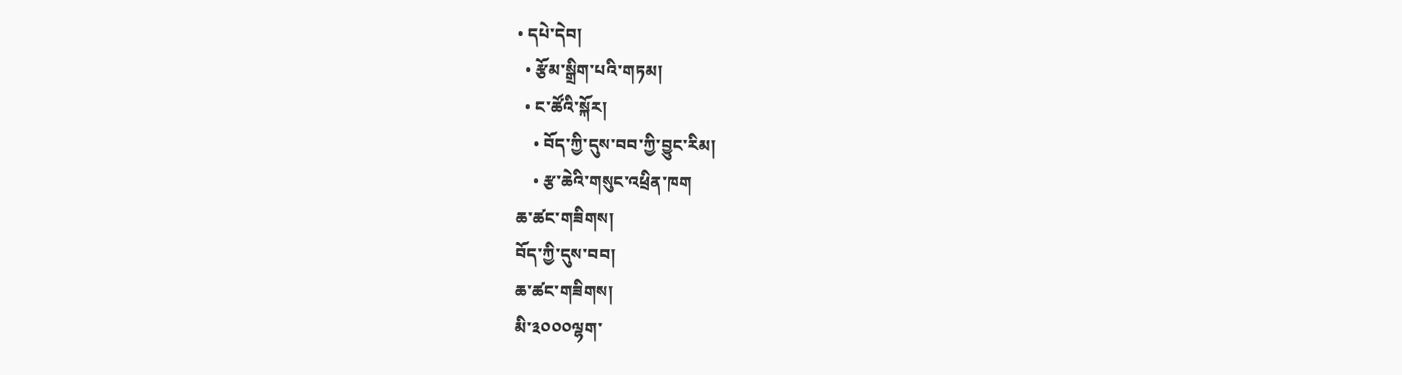• དཔེ་དེབ།
  • རྩོམ་སྒྲིག་པའི་གཏམ།
  • ང་ཚོའི་སྐོར།
    • བོད་ཀྱི་དུས་བབ་ཀྱི་བྱུང་རིམ།
    • རྩ་ཆེའི་གསུང་འཕྲིན་ཁག
ཆ་ཚང་གཟིགས།
བོད་ཀྱི་དུས་བབ།
ཆ་ཚང་གཟིགས།
མི་༣༠༠༠ལྷག་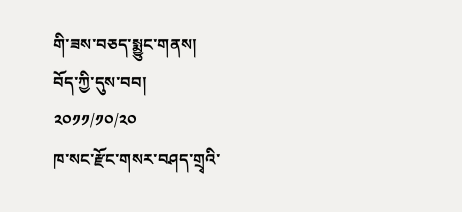གི་ཟས་བཅད་སྨྱུང་གནས།
བོད་ཀྱི་དུས་བབ།
༢༠༡༡/༡༠/༢༠
ཁ་སང་རྫོང་གསར་བཤད་གྲྭའི་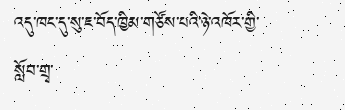འདུ་ཁང་དུ་སུ་ཇ་བོད་ཁྱིམ་གཙོས་པའི་ཉེ་འཁོར་གྱི་སློབ་གྲྭ་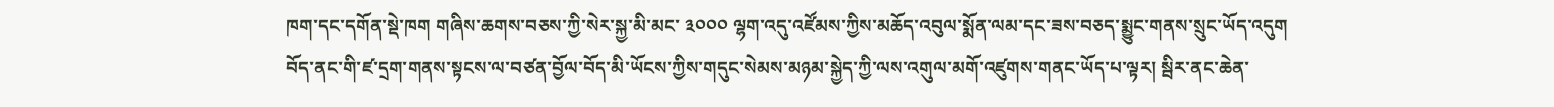ཁག་དང་དགོན་སྡེ་ཁག གཞིས་ཆགས་བཅས་ཀྱི་སེར་སྐྱ་མི་མང་ ༣༠༠༠ ལྷག་འདུ་འཛོམས་ཀྱིས་མཆོད་འབུལ་སྨོན་ལམ་དང་ཟས་བཅད་སྨྱུང་གནས་སྲུང་ཡོད་འདུག
བོད་ནང་གི་ཛ་དྲག་གནས་སྟངས་ལ་བཙན་བྱོལ་བོད་མི་ཡོངས་ཀྱིས་གདུང་སེམས་མཉམ་སྐྱེད་ཀྱི་ལས་འགུལ་མགོ་འཛུགས་གནང་ཡོད་པ་ལྟར། སྦིར་ནང་ཆེན་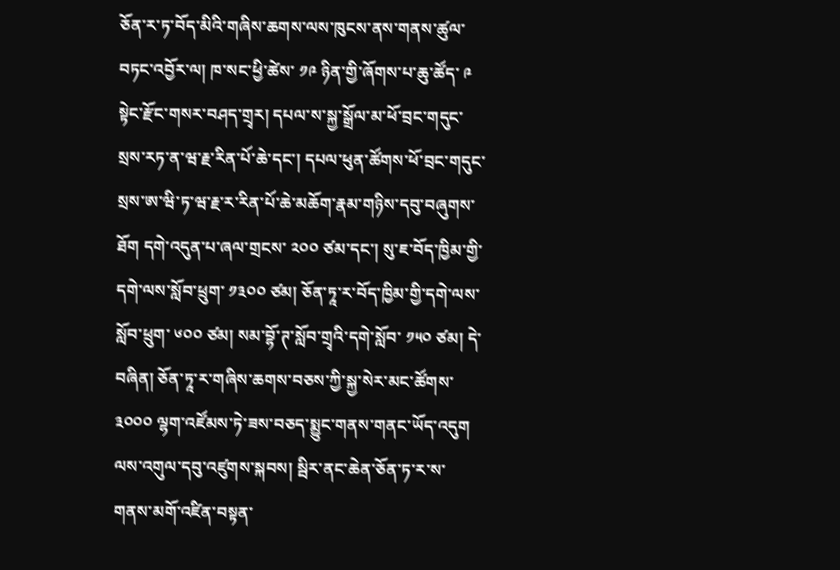ཅོན་ར་ཏ་བོད་མིའི་གཞིས་ཆགས་ལས་ཁུངས་ནས་གནས་ཚུལ་བཏང་འབྱོར་ལ། ཁ་སང་ཕྱི་ཚེས་ ༡༩ ཉིན་གྱི་ཞོགས་པ་ཆུ་ཚོད་ ༩ སྟེང་རྫོང་གསར་བཤད་གྲྭར། དཔལ་ས་སྐྱ་སྒྲོལ་མ་ཕོ་བྲང་གདུང་སྲས་རཏ་ན་ཝ་རྗ་རིན་པོ་ཆེ་དང་། དཔལ་ཕུན་ཚོགས་ཕོ་བྲང་གདུང་སྲས་ཨ་ཝི་ཏ་ཝ་རྗ་ར་རིན་པོ་ཆེ་མཆོག་རྣམ་གཉིས་དབུ་བཞུགས་ཐོག དགེ་འདུན་པ་ཞལ་གྲངས་ ༢༠༠ ཙམ་དང་། སུ་ཇ་བོད་ཁྱིམ་གྱི་དགེ་ལས་སློབ་ཕྲུག་ ༡༣༠༠ ཙམ། ཅོན་ཏཱ་ར་བོད་ཁྱིམ་གྱི་དགེ་ལས་སློབ་ཕྲུག་ ༦༠༠ ཙམ། སམ་བྷོ་ཊ་སློབ་གྲྭའི་དགེ་སློབ་ ༡༥༠ ཙམ། དེ་བཞིན། ཅོན་ཏཱ་ར་གཞིས་ཆགས་བཅས་ཀྱི་སྐྱ་སེར་མང་ཚོགས་ ༣༠༠༠ ལྷག་འཛོམས་ཏེ་ཟས་བཅད་སྨྱུང་གནས་གནང་ཡོད་འདུག
ལས་འགུལ་དབུ་འཛུགས་སྐབས། སྦིར་ནང་ཆེན་ཅོན་ཏ་ར་ས་གནས་མགོ་འཛིན་བསྟན་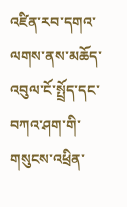འཛིན་རབ་དགའ་ལགས་ནས་མཆོད་འབུལ་ངོ་སྤྲོད་དང་བཀའ་ཤག་གི་གསུངས་འཕྲིན་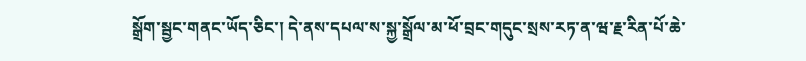སྒྲོག་སྦྱང་གནང་ཡོད་ཅིང་། དེ་ནས་དཔལ་ས་སྐྱ་སྒྲོལ་མ་ཕོ་བྲང་གདུང་སྲས་རཏ་ན་ཝ་རྗ་རིན་པོ་ཆེ་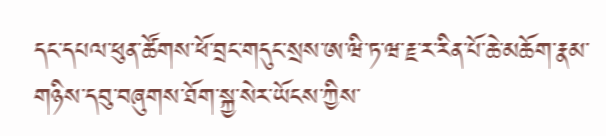དང་དཔལ་ཕུན་ཚོགས་ཕོ་བྲང་གདུང་སྲས་ཨ་ཝི་ཏ་ཝ་རྗ་ར་རིན་པོ་ཆེ་མཆོག་རྣམ་གཉིས་དབུ་བཞུགས་ཐོག་སྐྱ་སེར་ཡོངས་ཀྱིས་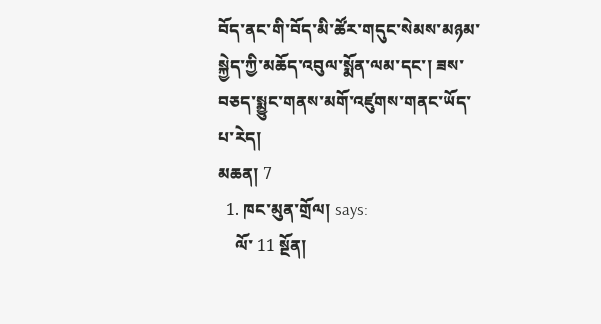བོད་ནང་གི་བོད་མི་ཚོར་གདུང་སེམས་མཉམ་སྐྱེད་ཀྱི་མཆོད་འབུལ་སྨོན་ལམ་དང་། ཟས་བཅད་སྨྱུང་གནས་མགོ་འཛུགས་གནང་ཡོད་པ་རེད།
མཆན། 7
  1. ཁང་མུན་གྲོལ། says:
    ལོ་ 11 སྔོན།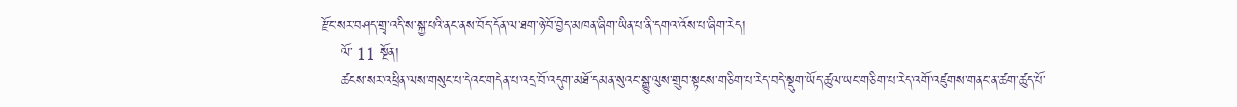རྫོང་སར་བཤད་གྲྭ་འདི་ས་སྐྱ་པའི་ནང་ནས་བོད་དོན་ལ་ཐག་ཉེ་བོ་བྱེད་མཁན་ཞིག་ཡིན་པ་ནི་དགའ་འོས་པ་ཞིག་རེད།
    ལོ་ 11 སྔོན།
    ཚངས་སར་འཕྲིན་ལས་གསུང་པ་དེའང་གདེན་པ་འདྲ་བོ་འདུག་མཐོ་དམན་སུའང་སྒྱུ་ལུས་གྲུབ་སྟངས་གཅིག་པ་རེད་བདེ་སྡུག་ཡོད་ཚུལ་ཡང་གཅིག་པ་རེད་འགོ་འཛུགས་གནང་ན་ཚག་ཚུད་པོ་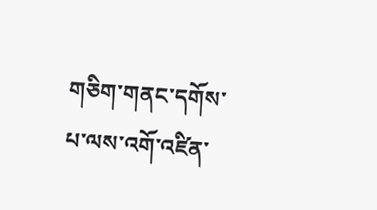གཅིག་གནང་དགོས་པ་ལས་འགོ་འཛིན་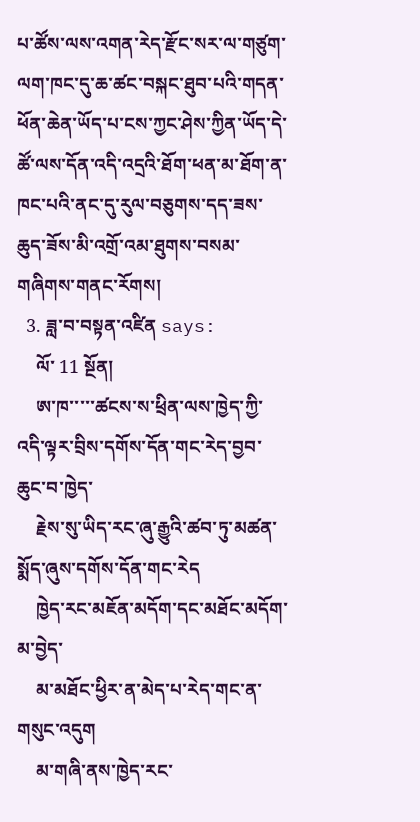པ་ཚོས་ལས་འགན་རེད་རྫོང་སར་ལ་གཙུག་ལག་ཁང་དུ་ཆ་ཚང་བསྐང་ཐུབ་པའི་གདན་ཕོན་ཆེན་ཡོད་པ་ངས་ཀྱང་ཤེས་ཀྱིན་ཡོད་དེ་ཚོ་ལས་དོན་འདི་འདྲའི་ཐོག་ཕན་མ་ཐོག་ན་ཁང་པའི་ནང་དུ་རུལ་བཅུགས་དད་ཟས་ཆུད་ཟོས་མི་འགྲོ་འམ་ཐུགས་བསམ་གཞིགས་གནང་རོགས།
  3. ཟླ་བ་བསྟན་འཛིན says:
    ལོ་ 11 སྔོན།
    ཨ་ཁ་་་་་ཚངས་ས་ཕྲིན་ལས་ཁྱེད་ཀྱི་འདི་ལྟར་བྲིས་དགོས་དོན་གང་རེད་བྱབ་ཆུང་བ་ཁྱེད་
    རྗེས་སུ་ཡིད་རང་ཞུ་རྒྱུའི་ཚབ་ཏུ་མཚན་སྨོད་ཞུས་དགོས་དོན་གང་རེད
    ཁྱེད་རང་མཇོན་མདོག་དང་མཐོང་མདོག་མ་བྱེད་
    མ་མཐོང་ཕྱིར་ན་མེད་པ་རེད་གང་ན་གསུང་འདུག
    མ་གཞི་ནས་ཁྱེད་རང་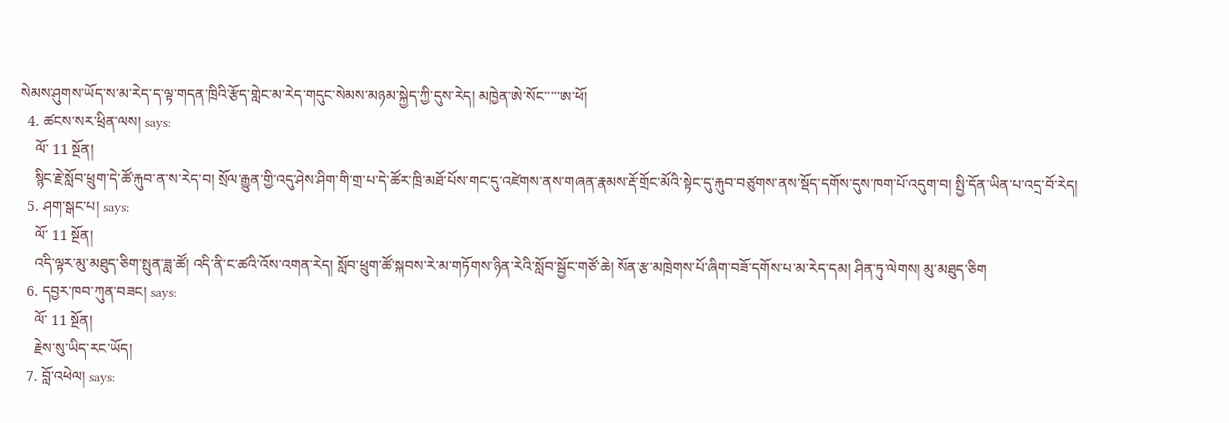སེམས་ཤུགས་ཡོད་ས་མ་རེད་ད་ལྟ་གདན་ཁྲིའི་རྩོད་གླེང་མ་རེད་གདུང་སེམས་མཉམ་སྐྱེད་ཀྱི་དུས་རེད། མཁྱེན་ཨེ་སོང་་་་་ཨ་ཕོ།
  4. ཚངས་སར་ཕྲིན་ལས། says:
    ལོ་ 11 སྔོན།
    སྙིང་རྗེ་སློབ་ཕྲུག་དེ་ཚོ་རྐུབ་ན་ས་རེད་བ། སྲོལ་རྒྱུན་གྱི་འདུ་ཤེས་ཤིག་གི་གྲ་པ་དེ་ཚོར་ཁྲི་མཐོ་པོས་གང་དུ་འཛེགས་ནས་གཞན་རྣམས་རྡོ་གྲོང་མོའི་སྟེང་དུ་རྐུབ་བཙུགས་ནས་སྡོད་དགོས་དུས་ཁག་པོ་འདུག་བ། སྤྱི་དོན་ཡིན་པ་འདྲ་བོ་རེད།
  5. ཤག་སྒང་པ། says:
    ལོ་ 11 སྔོན།
    འདི་ལྟར་མུ་མཐུད་ཅིག་སྤུན་ཟླ་ཚོ། འདི་ནི་ང་ཚའི་འོས་འགན་རེད། སློབ་ཕྲུག་ཚོ་སྐབས་རེ་མ་གཏོགས་ཉིན་རེའི་སློབ་སྦྱོང་གཙོ་ཆེ། སོན་རྩ་མཁྲེགས་པོ་ཞིག་བཟོ་དགོས་པ་མ་རེད་དམ། ཤིན་ཏུ་ལེགས། མུ་མཐུད་ཅིག
  6. དབྱར་ཁབ་ཀུན་བཟང། says:
    ལོ་ 11 སྔོན།
    རྗེས་སུ་ཡིད་རང་ཡོད།
  7. བློ་འཕེལ། says: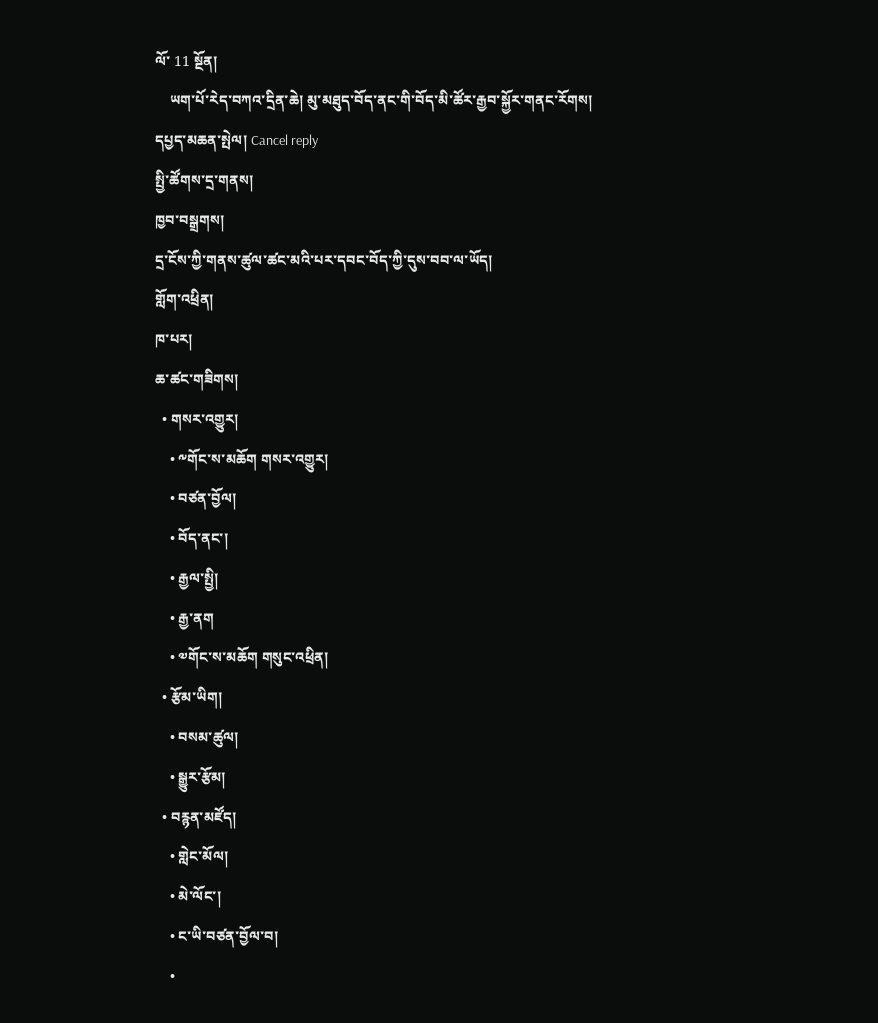ལོ་ 11 སྔོན།
    ཡག་པོ་རེད་བཀའ་དྲིན་ཆེ། མུ་མཐུད་བོད་ནང་གི་བོད་མི་ཚོར་རྒྱབ་སྐྱོར་གནང་རོགས།
དཔྱད་མཆན་སྤེལ། Cancel reply
སྤྱི་ཚོགས་དྲ་གནས།
ཁྱབ་བསྒྲགས།
དྲ་ངོས་ཀྱི་གནས་ཚུལ་ཚང་མའི་པར་དབང་བོད་ཀྱི་དུས་བབ་ལ་ཡོད།
གློག་འཕྲིན།
ཁ་པར།
ཆ་ཚང་གཟིགས།
  • གསར་འགྱུར།
    • ༸གོང་ས་མཆོག གསར་འགྱུར།
    • བཙན་བྱོལ།
    • བོད་ནང་།
    • རྒྱལ་སྤྱི།
    • རྒྱ་ནག
    • ༧གོང་ས་མཆོག གསུང་འཕྲིན།
  • རྩོམ་ཡིག།
    • བསམ་ཚུལ།
    • སྒྱུར་རྩོམ།
  • བརྙན་མཛོད།
    • གླེང་མོལ།
    • མེ་ལོང་།
    • ང་ཡི་བཙན་བྱོལ་བ།
    •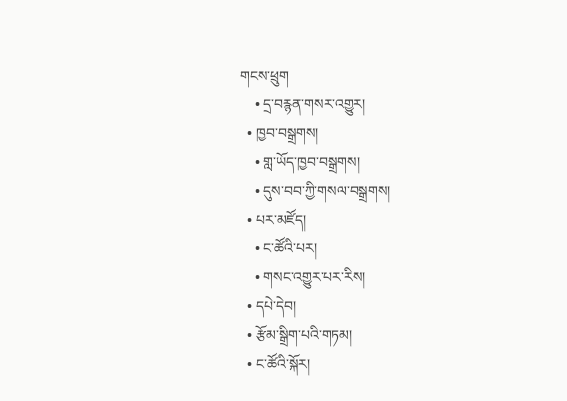གངས་ཕྲུག
    • དྲ་བརྙན་གསར་འགྱུར།
  • ཁྱབ་བསྒྲགས།
    • གླ་ཡོད་ཁྱབ་བསྒྲགས།
    • དུས་བབ་ཀྱི་གསལ་བསྒྲགས།
  • པར་མཛོད།
    • ང་ཚོའི་པར།
    • གསང་འགྱུར་པར་རིས།
  • དཔེ་དེབ།
  • རྩོམ་སྒྲིག་པའི་གཏམ།
  • ང་ཚོའི་སྐོར།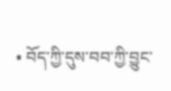• བོད་ཀྱི་དུས་བབ་ཀྱི་བྱུང་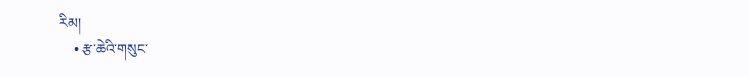རིམ།
    • རྩ་ཆེའི་གསུང་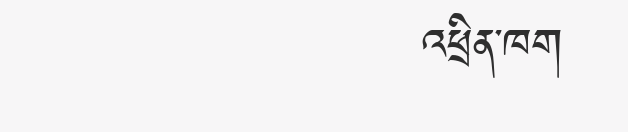འཕྲིན་ཁག